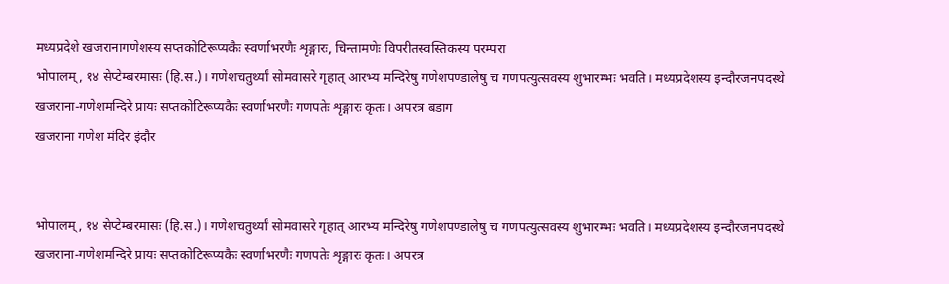मध्यप्रदेशे खजरानागणेशस्य सप्तकोटिरूप्यकैः स्वर्णाभरणैः शृङ्गारः, चिन्तामणेः विपरीतस्वस्तिकस्य परम्परा
भोपालम्, १४ सेप्टेम्बरमासः (हि.स.)। गणेशचतुर्थ्यां सोमवासरे गृहात् आरभ्य मन्दिरेषु गणेशपण्डालेषु च गणपत्युत्सवस्य शुभारम्भः भवति। मध्यप्रदेशस्य इन्दौरजनपदस्थे खजराना-गणेशमन्दिरे प्रायः सप्तकोटिरूप्यकैः स्वर्णाभरणैः गणपतेः शृङ्गारः कृतः। अपरत्र बडाग
खजराना गणेश मंदिर इंदौर


भोपालम्, १४ सेप्टेम्बरमासः (हि.स.)। गणेशचतुर्थ्यां सोमवासरे गृहात् आरभ्य मन्दिरेषु गणेशपण्डालेषु च गणपत्युत्सवस्य शुभारम्भः भवति। मध्यप्रदेशस्य इन्दौरजनपदस्थे खजराना-गणेशमन्दिरे प्रायः सप्तकोटिरूप्यकैः स्वर्णाभरणैः गणपतेः शृङ्गारः कृतः। अपरत्र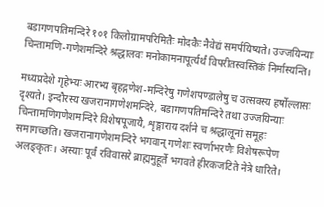बडागणपतिमन्दिरे १०१ किलोग्रामपरिमितैः मोदकैः नैवेद्यं समर्पयिष्यते। उज्जयिन्याः चिन्तामणि-गणेशमन्दिरे श्रद्धालवः मनोकामनापूर्त्यर्थं विपरीतस्वस्तिकं निर्मास्यन्ति।

मध्यप्रदेशे गृहेभ्यः आरभ्य बृहद्गणेश-मन्दिरेषु गणेशपण्डालेषु च उत्सवस्य हर्षोल्लासः दृश्यते। इन्दौरस्य खजरानागणेशमन्दिरे, बडागणपतिमन्दिरे तथा उज्जयिन्याः चिन्तामणिगणेशमन्दिरे विशेषपूजायै, शृङ्गाराय दर्शने च श्रद्धालूनां समूहः समागच्छति। खजरानागणेशमन्दिरे भगवान् गणेशः स्वर्णाभरणैः विशेषरूपेण अलङ्कृतः। अस्याः पूर्वं रविवासरे ब्राह्ममुहूर्ते भगवते हीरकजटिते नेत्रे धारिते।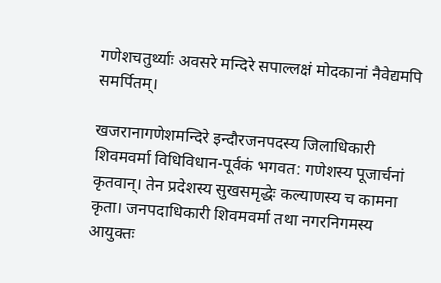गणेशचतुर्थ्याः अवसरे मन्दिरे सपाल्लक्षं मोदकानां नैवेद्यमपि समर्पितम्।

खजरानागणेशमन्दिरे इन्दौरजनपदस्य जिलाधिकारी शिवमवर्मा विधिविधान-पूर्वकं भगवत: गणेशस्य पूजार्चनां कृतवान्। तेन प्रदेशस्य सुखसमृद्धेः कल्याणस्य च कामना कृता। जनपदाधिकारी शिवमवर्मा तथा नगरनिगमस्य आयुक्तः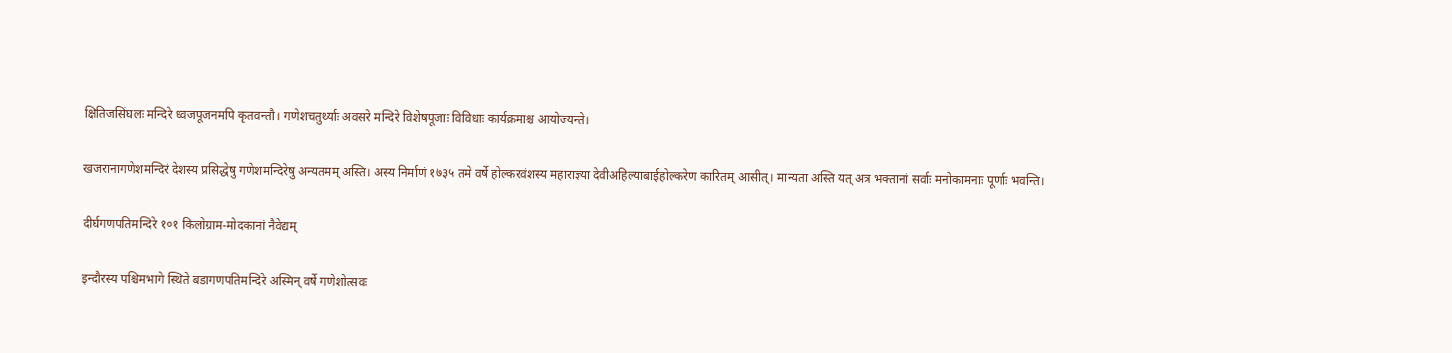क्षितिजसिंघलः मन्दिरे ध्वजपूजनमपि कृतवन्तौ। गणेशचतुर्थ्याः अवसरे मन्दिरे विशेषपूजाः विविधाः कार्यक्रमाश्च आयोज्यन्ते।

खजरानागणेशमन्दिरं देशस्य प्रसिद्धेषु गणेशमन्दिरेषु अन्यतमम् अस्ति। अस्य निर्माणं १७३५ तमे वर्षे होल्करवंशस्य महाराज्ञ्या देवीअहिल्याबाईहोल्करेण कारितम् आसीत्। मान्यता अस्ति यत् अत्र भक्तानां सर्वाः मनोकामनाः पूर्णाः भवन्ति।

दीर्घगणपतिमन्दिरे १०१ किलोग्राम-मोदकानां नैवेद्यम्

इन्दौरस्य पश्चिमभागे स्थिते बडागणपतिमन्दिरे अस्मिन् वर्षे गणेशोत्सवः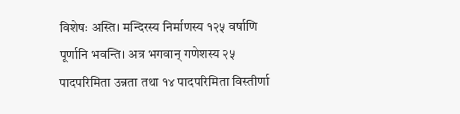विशेषः अस्ति। मन्दिरस्य निर्माणस्य १२५ वर्षाणि पूर्णानि भवन्ति। अत्र भगवान् गणेशस्य २५ पादपरिमिता उन्नता तथा १४ पादपरिमिता विस्तीर्णा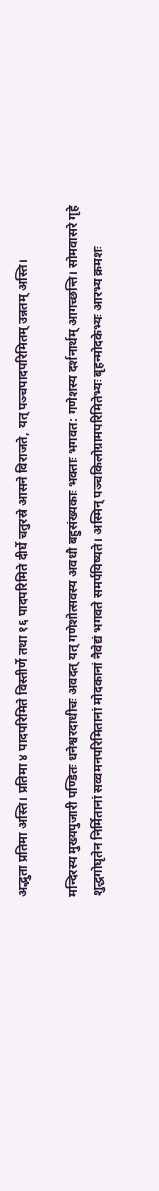अद्भुता प्रतिमा अस्ति। प्रतिमा ४ पादपरिमिते विस्तीर्णे तथा १६ पादपरिमिते दीर्घे चतुरस्रे आसने विराजते, यत् पञ्चपादपरिमितम् उन्नतम् अस्ति।

मन्दिरस्य मुख्यपुजारी पण्डितः धनेश्वरदाधीचः अवदत् यत् गणेशोत्सवस्य अवधौ बहुसंख्यकाः भक्ताः भगवत: गणेशस्य दर्शनार्थम् आगच्छन्ति। सोमवासरे गृहे शुद्धगोघृतेन निर्मितानां सव्वमनपरिमितानां मोदकानां नैवेद्यं भगवते समर्पयिष्यते। अस्मिन् पञ्चकिलोग्रामपरिमितेभ्यः बृहन्मोदकेभ्यः आरभ्य क्रमशः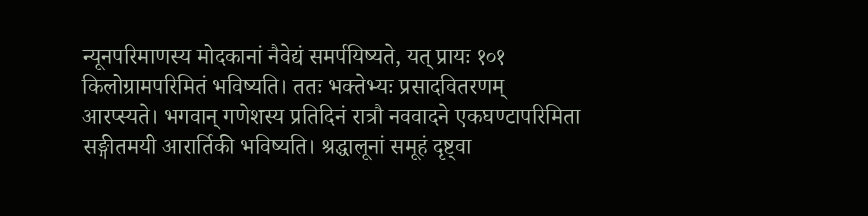न्यूनपरिमाणस्य मोदकानां नैवेद्यं समर्पयिष्यते, यत् प्रायः १०१ किलोग्रामपरिमितं भविष्यति। ततः भक्तेभ्यः प्रसादवितरणम् आरप्स्यते। भगवान् गणेशस्य प्रतिदिनं रात्रौ नववादने एकघण्टापरिमिता सङ्गीतमयी आरार्तिकी भविष्यति। श्रद्धालूनां समूहं दृष्ट्वा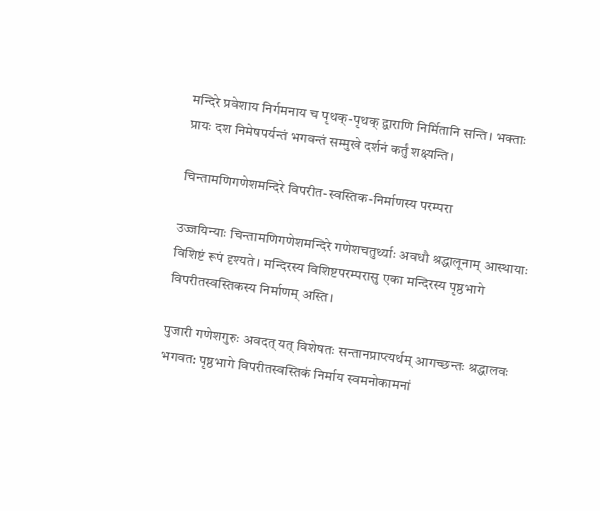मन्दिरे प्रवेशाय निर्गमनाय च पृथक्-पृथक् द्वाराणि निर्मितानि सन्ति। भक्ताः प्रायः दश निमेषपर्यन्तं भगवन्तं सम्मुखे दर्शनं कर्तुं शक्ष्यन्ति।

चिन्तामणिगणेशमन्दिरे विपरीत-स्वस्तिक-निर्माणस्य परम्परा

उज्जयिन्याः चिन्तामणिगणेशमन्दिरे गणेशचतुर्थ्याः अवधौ श्रद्धालूनाम् आस्थायाः विशिष्टं रूपं दृश्यते। मन्दिरस्य विशिष्टपरम्परासु एका मन्दिरस्य पृष्ठभागे विपरीतस्वस्तिकस्य निर्माणम् अस्ति।

पुजारी गणेशगुरुः अवदत् यत् विशेषतः सन्तानप्राप्त्यर्थम् आगच्छन्तः श्रद्धालवः भगवत: पृष्ठभागे विपरीतस्वस्तिकं निर्माय स्वमनोकामनां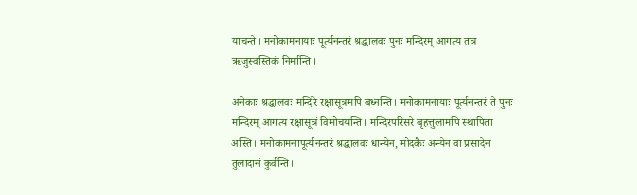याचन्ते। मनोकामनायाः पूर्त्यनन्तरं श्रद्धालवः पुनः मन्दिरम् आगत्य तत्र ऋजुस्वस्तिकं निर्मान्ति।

अनेकाः श्रद्धालवः मन्दिरे रक्षासूत्रमपि बध्नन्ति। मनोकामनायाः पूर्त्यनन्तरं ते पुनः मन्दिरम् आगत्य रक्षासूत्रं विमोचयन्ति। मन्दिरपरिसरे बृहत्तुलामपि स्थापिता अस्ति। मनोकामनापूर्त्यनन्तरं श्रद्धालवः धान्येन, मोदकैः अन्येन वा प्रसादेन तुलादानं कुर्वन्ति।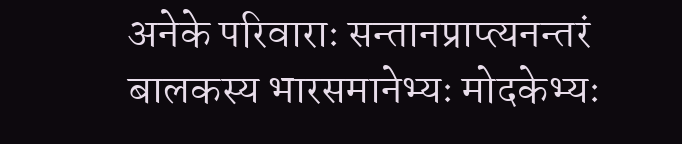अनेके परिवाराः सन्तानप्राप्त्यनन्तरं बालकस्य भारसमानेभ्यः मोदकेभ्यः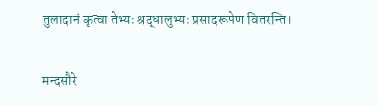तुलादानं कृत्वा तेभ्यः श्रद्धालुभ्यः प्रसादरूपेण वितरन्ति।

मन्दसौरे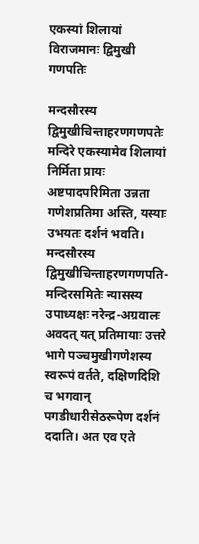एकस्यां शिलायां विराजमानः द्विमुखी गणपतिः

मन्दसौरस्य द्विमुखीचिन्ताहरणगणपतेः मन्दिरे एकस्यामेव शिलायां निर्मिता प्रायः अष्टपादपरिमिता उन्नता गणेशप्रतिमा अस्ति, यस्याः उभयतः दर्शनं भवति। मन्दसौरस्य द्विमुखीचिन्ताहरणगणपति-मन्दिरसमितेः न्यासस्य उपाध्यक्षः नरेन्द्र-अग्रवालः अवदत् यत् प्रतिमायाः उत्तरे भागे पञ्चमुखीगणेशस्य स्वरूपं वर्तते, दक्षिणदिशि च भगवान् पगडीधारीसेठरूपेण दर्शनं ददाति। अत एव एते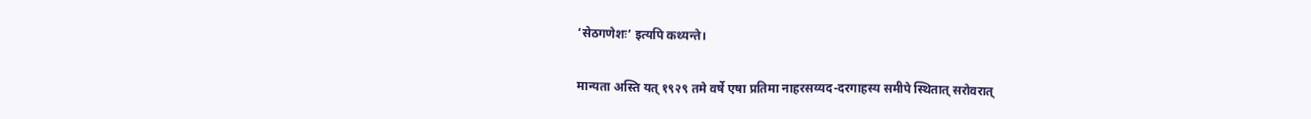‘सेठगणेशः’ इत्यपि कथ्यन्ते।

मान्यता अस्ति यत् १९२९ तमे वर्षे एषा प्रतिमा नाहरसय्यद-दरगाहस्य समीपे स्थितात् सरोवरात्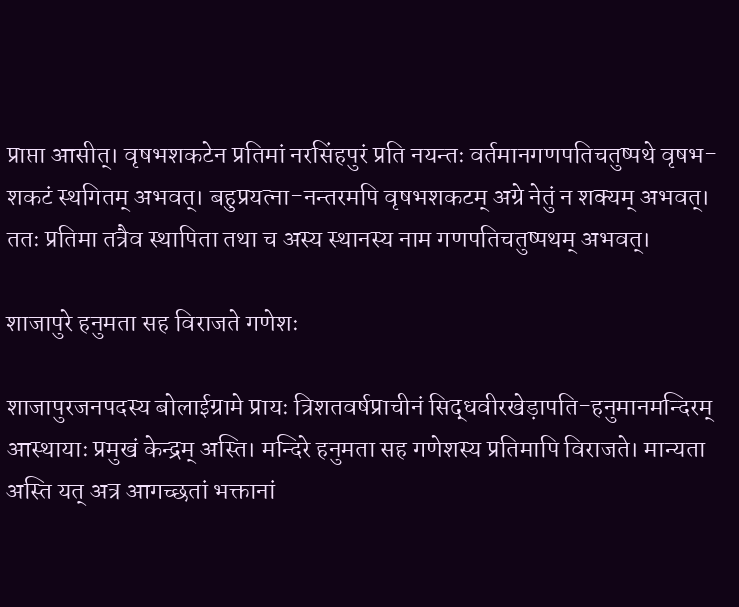प्राप्ता आसीत्। वृषभशकटेन प्रतिमां नरसिंहपुरं प्रति नयन्तः वर्तमानगणपतिचतुष्पथे वृषभ-शकटं स्थगितम् अभवत्। बहुप्रयत्ना-नन्तरमपि वृषभशकटम् अग्रे नेतुं न शक्यम् अभवत्। ततः प्रतिमा तत्रैव स्थापिता तथा च अस्य स्थानस्य नाम गणपतिचतुष्पथम् अभवत्।

शाजापुरे हनुमता सह विराजते गणेशः

शाजापुरजनपदस्य बोलाईग्रामे प्रायः त्रिशतवर्षप्राचीनं सिद्धवीरखेड़ापति-हनुमानमन्दिरम् आस्थायाः प्रमुखं केन्द्रम् अस्ति। मन्दिरे हनुमता सह गणेशस्य प्रतिमापि विराजते। मान्यता अस्ति यत् अत्र आगच्छतां भक्तानां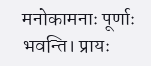मनोकामनाः पूर्णाः भवन्ति। प्रायः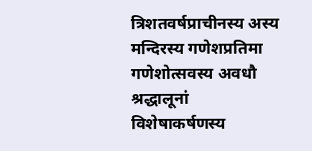त्रिशतवर्षप्राचीनस्य अस्य मन्दिरस्य गणेशप्रतिमा गणेशोत्सवस्य अवधौ श्रद्धालूनां विशेषाकर्षणस्य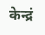केन्द्रं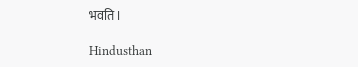भवति।

Hindusthan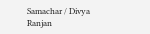Samachar / Divya Ranjan